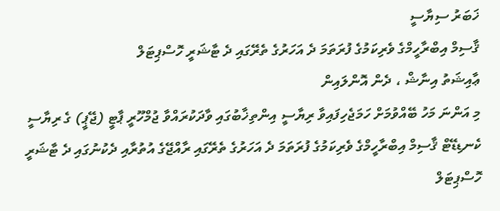ޚަބަރު ސިޔާސީ
ޤާސިމް އިބްރާހީމްގެ ވެރިކަމުގެ ފުރަތަމަ ދެ އަހަރުގެ ތެރޭގައި ދެ ޓާޝަރީ ހޮސްޕިޓަލް
ޢާއިޝަތު އިނާޝް ، ދެން އޮންލައިން
މި އަންނަ މަހު ބޭއްވުމަށް ހަމަޖެހިފައިވާ ރިޔާސީ އިންތިޚާބުގައި ވާދަކުރައްވާ ޖުމްހޫރީ ޕާޓީ (ޖޭޕީ) ގެ ރިޔާސީ ކެނޑިޑޭޓް ޤާސިމް އިބްރާހީމްގެ ވެރިކަމުގެ ފުރަތަމަ ދެ އަހަރުގެ ތެރޭގައި ރާއްޖޭގެ އުތުރާއި ދެކުނުގައި ދެ ޓާޝަރީ ހޮސްޕިޓަލް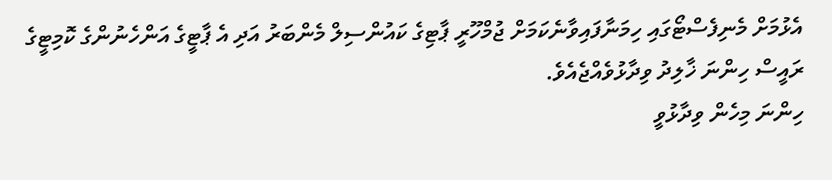އެޅުމަށް މެނިފެސްޓޯގައި ހިމަނާފައިވާނެކަމަށް ޖުމްހޫރީ ޕާޓިގެ ކައުންސިލް މެންބަރު އަދި އެ ޕާޓީގެ އަންހެނުންގެ ކޮމިޓީގެ ރައީސް ހިންނަ ޚާލިދު ވިދާޅުވެއްޖެއެވެ.
ހިންނަ މިހެން ވިދާޅުވީ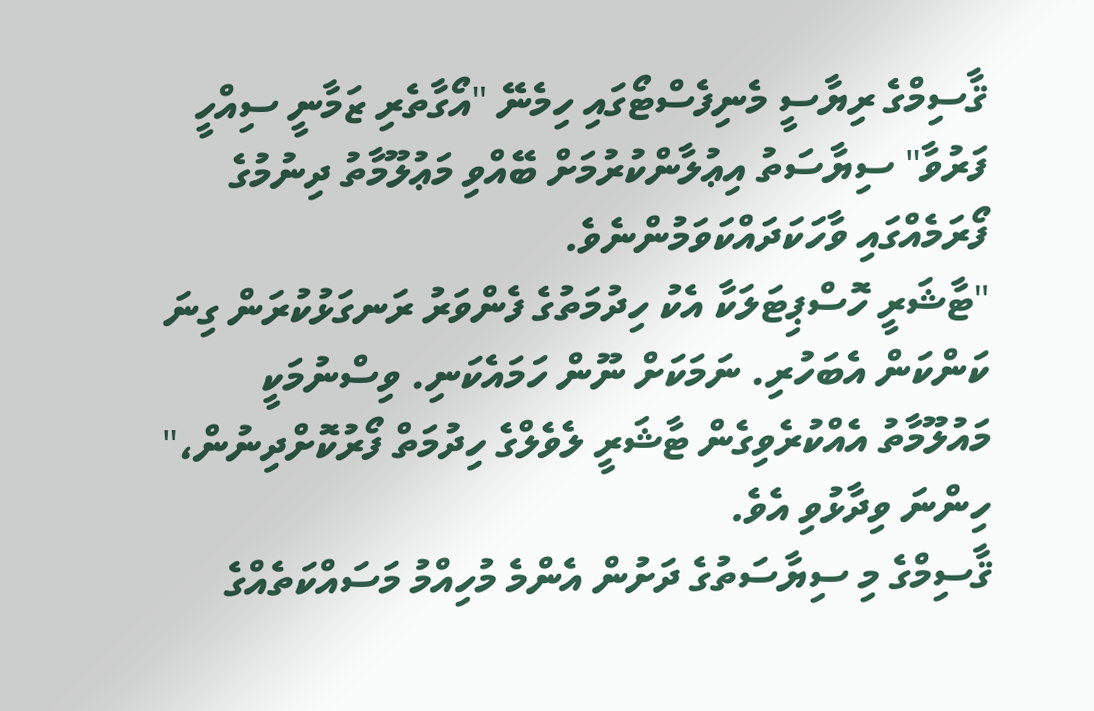ޤާސިމްގެ ރިޔާސީ މެނިފެސްޓޯގައި ހިމެނޭ "އޯގާތެރި ޒަމާނީ ސިއްހީ ފަރުވާ" ސިޔާސަތު އިޢުލާންކުރުމަށް ބޭއްވި މަޢުލޫމާތު ދިނުމުގެ ފޯރަމެއްގައި ވާހަކަދައްކަވަމުންނެވެ.
"ޓާޝަރީ ހޮސްޕިޓަލަކާ އެކު ހިދުމަތުގެ ފެންވަރު ރަނގަޅުކުރަން ގިނަ ކަންކަން އެބަހުރި. ނަމަކަށް ނޫން ހަމައެކަނި. ވިސްނުމަކީ މައުލޫމާތު އެއްކުރެވިގެން ޓާޝަރީ ލެވެލްގެ ހިދުމަތް ފޯރުކޮށްދިނުން،" ހިންނަ ވިދާޅުވި އެވެ.
ޤާސިމްގެ މި ސިޔާސަތުގެ ދަށުން އެންމެ މުހިއްމު މަސައްކަތެއްގެ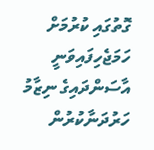ގޮތުގައި ކުރުމަށް ހަމަޖެހިފައިވަނީ އާސަންދައިގެ ނިޒާމު ހަރުދަނާކުރުން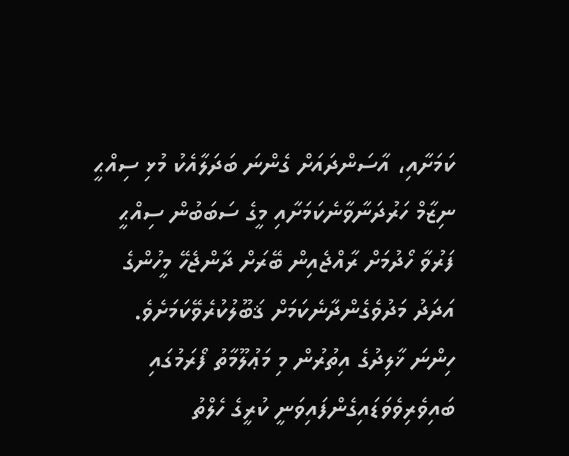ކަމަށާއި، އާސަންދައަށް ގެންނަ ބަދަލާއެކު މުޅި ސިއްޙީ ނިޒާމް ހަރުދަނާވާނެކަމަށާއި މީގެ ސަބަބުން ސިއްޙީ ފަރުވާ ހޯދުމަށް ރާއްޖެއިން ބޭރަށް ދާންޖެހޭ މީހުންގެ އަދަދު މަދުވެގެންދާނެކަމަށް ޤަބޫލުކުރެވޭކަމަށެވެ.
ހިންނަ ޚާލިދުގެ އިތުރުން މި މަޢުލޫމާތު ފޯރަމުގައި ބައިވެރިވެވަޑައިގެންފައިވަނީ ކުރީގެ ހެލްތު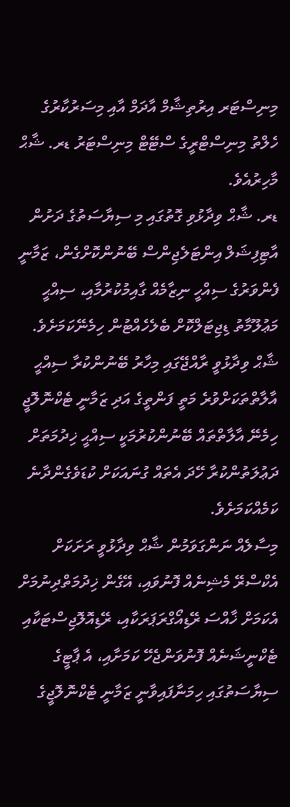މިނިސްޓަރ އިރުތިޝާމް އާދަމް އާއި މިސަރުކާރުގެ ހެލްތު މިނިސްޓްރީގެ ސްޓޭޓް މިނިސްޓަރު ޑރ. ޝާޙް މާހިރުއެވެ.
ޑރ. ޝާޙް ވިދާޅުވި ގޮތުގައި މި ސިޔާސަތުގެ ދަށުން އާޓިފިޝަލް އިންޓަލެޖިންސް ބޭނުންކޮށްގެން، ޒަމާނީ ފެންވަރުގެ ސިއްހީ ނިޒާމެއް ގާއިމުކުރުމާއި، ސިއްޙީ މަޢުލޫމާތު ޑިޖިޓަލްކޮށް ބެލެހެއްޓުން ހިމެނޭކަމަށެވެ.
ޝާޙް ވިދާޅުވީ ރާއްޖޭގައި މިހާރު ބޭނުންކުރާ ސިއްޙީ އާލާތްތަކަށްވުރެ މަތީ ފަންތީގެ އަދި ޒަމާނީ ޓެކްނޮލޮޖީ ހިމެނޭ އާލާތްތައް ބޭނުންކުރުމަކީ ސިއްޙީ ޚިދުމަތަށް ދަޢުލަތުންކުރާ ހޭދަ އެތައް ގުނައަކަށް ކުޑަވެގެންދާނެ ކަމެއްކަމަށެވެ.
މިސާލެއް ނަންގަވަމުން ޝާޙް ވިދާޅުވީ ރަށަކަށް އެކްސްރޭ މެޝިނެއް ފޮނުވައި، އޭގެން ޚިދުމަތްދިނުމަށް އެކަމަށް ޚާއްސަ ރޭޑިއޯގްރަޕަރަކާއި، ރޭޑިއޮލޮޖިސްޓަކާއި ޓެކްނީޝަނެއް ފޮނުވަންޖެހޭ ކަމަށާއި، އެ ޕާޓީގެ ސިޔާސަތުގައި ހިމަނާފައިވާނީ ޒަމާނީ ޓެކްނޮލޮޖީގެ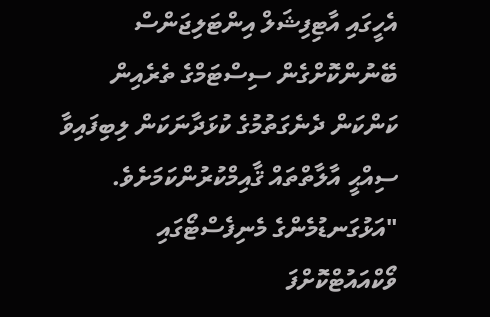އެހީގައި އާޓިފިޝަލް އިންޓަލިޖަންސް ބޭނުންކޮށްގެން ސިސްޓަމްގެ ތެރެއިން ކަންކަން ދެނެގަތުމުގެ ކުޅަދާނަކަން ލިބިފައިވާ ސިއްޙީ އާލާތްތައް ޤާއިމްކުރުންކަމަށެވެ.
"އަޅުގަނޑުމެންގެ މެނިފެސްޓޯގައި ވޯކްއައުޓްކޮށްފަ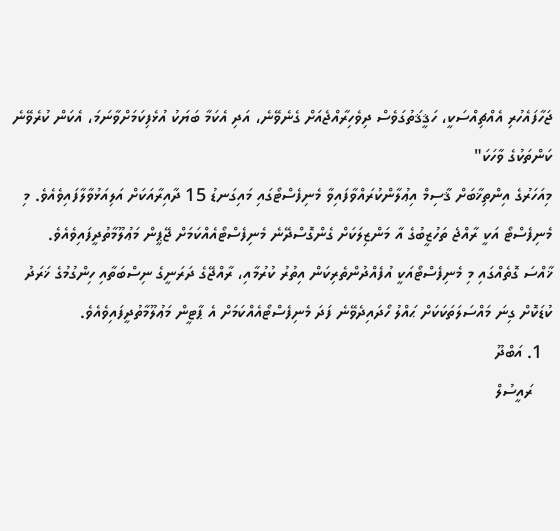ޖަހާފައެހުރި އެއްޗިއްސަކީ، ހަޤީޤަތުގަވެސް ދިވެހިރާއްޖެއަށް ގެނެވޭނެ، އަދި އެކަމާ ބަޔަކު އުޅެފިކަމަށްވާނަމަ، އެކަން ކުރެވޭނެ ކަންތަކުގެ ވާހަކަ"
މިއަހަރުގެ އިންތިޚާބަށް ޤާސިމް އިޢުލާންކުރައްވާފައިވާ މެނިފެސްޓޯގައި މައިގަނޑު 15 ދާއިރާއަކަށް އަލިއަޅުވާލާފައިވެއެވެ. މި މެނިފެސްޓޯ އަކީ ރާއްޖެ ތަހުޒީބުގެ އާ މަންޒިލަކަށް ގެންގޮސްދޭނެ މެނިފެސްޓޯއެއްކަމަށް ޖޭޕީން މަޢުލޫމާތުދީފައިވެއެވެ.
ޚާއްސަ ގޮތެއްގައި މި މެނިފެސްޓޯއަކީ އުފެއްދުންތެރިކަން އިތުރު ކުރުމާއި، ރާއްޖޭގެ ދަރަނީގެ ނިސްބަތާއި ހިންގުމުގެ ޚަރަދު ކުޑަކޮށް ގިނަ މައްސަލަތަކަކަށް ޙައްލު ހޯދައިދެވޭނެ ފަދަ މެނިފެސްޓޯއެއްކަމަށް އެ ޕާޓީން މަޢުލޫމާތުދީފައިވެއެވެ.
  1. އަބްދޫ
    ރައީސުލް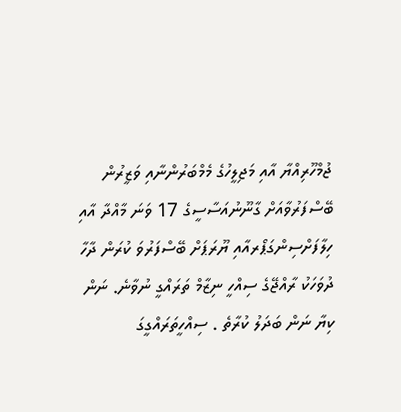ޖުމްހޫރިއްޔާ އާއި މަޖިލީހުގެ މެމްބަރުންނާއި ވަޒީރުން ބޭސްފަރުވާއަށް ގާނޫނުއަސާސީގެ 17 ވަނަ މާއްދާ އާއި ހިލާފަށްސިންގަޕޯރއާއި ޔޫރަޕަށް ބޭސްފަރުވަ ކުރަން ދާހާ ދުވަހަކު ރާއްޖޭގެ ސިއްހީ ނިޒާމް ތަރައްގީ ނުވާނެ. ނަން ކިޔާ ނަން ބަދަލު ކުރާތެ . ސިއްހީތަރައްގީގަ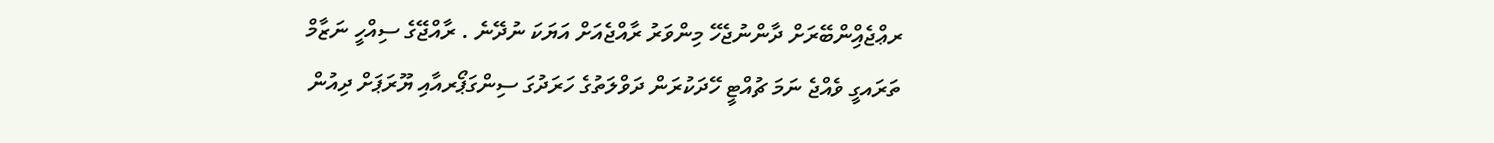ރޢްޖެއްިންބޭރަށް ދާންނުޖެހޭ މިންވަރު ރާއްޖެއަށް އަޔަކަ ނުދޭނެ . ރާއްޖޭގެ ސިއްހީ ނަޒާމް ތަރައގީ ވެއްޖެ ނަމަ ޗުއްޓީ ހޭދަކުރަން ދަވްލަތުގެ ހަރަދުގަ ސިންގަޕޯރއާއި ޔޫރަޕަށް ދިއުން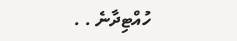ހުއްޓިދާނެ . .